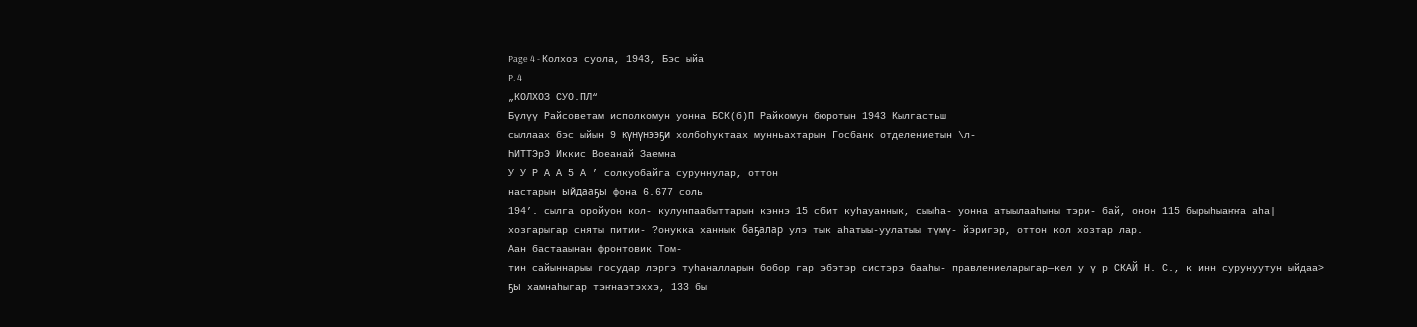Page 4 - Колхоз суола, 1943, Бэс ыйа
P. 4
„КОЛХОЗ СУО.ПЛ“
Бүлүү Райсоветам исполкомун уонна БСК(б)П Райкомун бюротын 1943 Кылгастьш
сыллаах бэс ыйын 9 күнүнээҕи холбоһуктаах мунньахтарын Госбанк отделениетын \л-
ҺИТТЭрЭ Иккис Воеанай Заемна
У У Р А А 5 А ’ солкуобайга суруннулар, оттон
настарын ыйдааҕы фона 6.677 соль
194’. сылга оройуон кол- кулунпаабыттарын кэннэ 15 сбит куһауаннык, сыыһа- уонна атыылааһыны тэри- бай, онон 115 бырыһыаҥҥа аһа|
хозгарыгар сняты питии- ?онукка ханнык баҕалар улэ тык аһатыы-уулатыы түмү- йэригэр, оттон кол хозтар лар.
Аан бастааынан фронтовик Том-
тин сайыннарыы государ лэргэ туһаналларын бобор гар эбэтэр систэрэ бааһы- правлениеларыгар—кел у ү р СКАЙ Н. С., к инн сурунуутун ыйдаа>
ҕы хамнаһыгар тэҥнаэтэххэ, 133 бы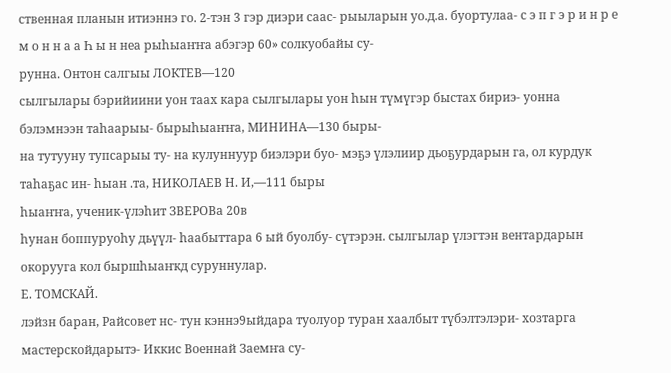ственная планын итиэннэ го. 2-тэн 3 гэр диэри саас- рыыларын уо.д.а. буортулаа- с э п г э р и н р е м о н н а а Һ ы н неа рыһыаҥҥа абэгэр 60» солкуобайы су-
рунна. Онтон салгыы ЛОКТЕВ—120
сылгылары бэрийиини уон таах кара сылгылары уон һын түмүгэр быстах бириэ- уонна бэлэмнээн таһаарыы- бырыһыаҥҥа, МИНИНА—130 быры-
на тутууну тупсарыы ту- на кулуннуур биэлэри буо- мэҕэ үлэлиир дьоҕурдарын га, ол курдук таһаҕас ин- һыан .та, НИКОЛАЕВ Н. И,—111 быры
һыаҥҥа, ученик-үлэһит ЗВЕРОВа 20в
һунан боппуруоһу дьүүл- һаабыттара 6 ый буолбу- сүтэрэн. сылгылар үлэгтэн вентардарын окорууга кол быршһыаҥкд суруннулар.
Е. ТОМСКАЙ.
лэйзн баран, Райсовет нс- тун кэннэ9ыйдара туолуор туран хаалбыт түбэлтэлэри- хозтарга мастерскойдарытэ- Иккис Военнай Заемҥа су-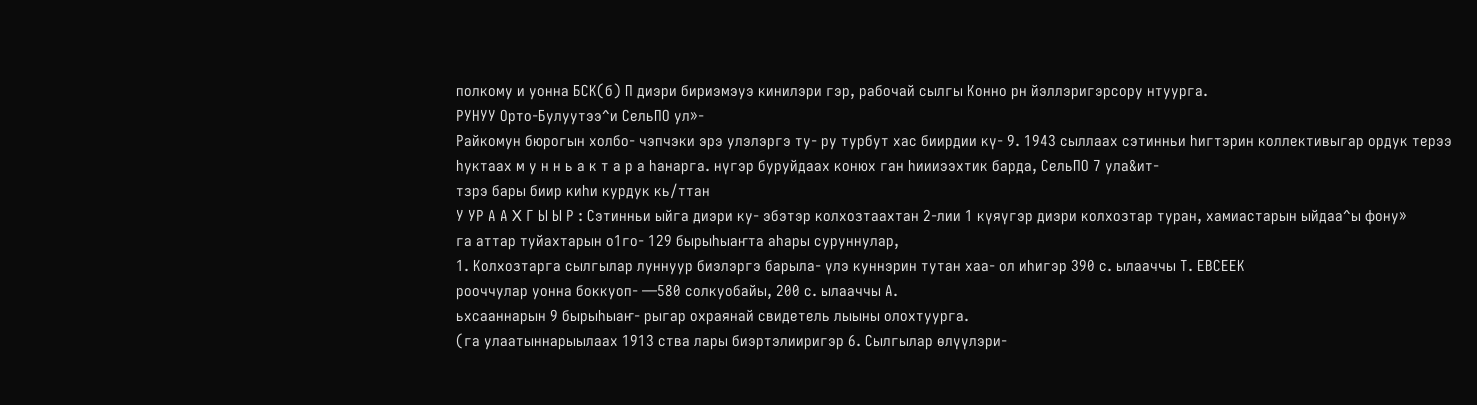полкому и уонна БСК(б) П диэри бириэмэуэ кинилэри гэр, рабочай сылгы Конно рн йэллэригэрсору нтуурга.
РУНУУ Орто-Булуутээ^и СельПО ул»-
Райкомун бюрогын холбо- чэпчэки эрэ улэлэргэ ту- ру турбут хас биирдии кү- 9. 1943 сыллаах сэтинньи һигтэрин коллективыгар ордук терээ
һуктаах м у н н ь а к т а р а һанарга. нүгэр буруйдаах конюх ган һиииээхтик барда, СельПО 7 ула&ит-
тзрэ бары биир киһи курдук кь/ттан
У УР А А X Г Ы Ы Р : Сэтинньи ыйга диэри ку- эбэтэр колхозтаахтан 2-лии 1 күяүгэр диэри колхозтар туран, хамиастарын ыйдаа^ы фону»
га аттар туйахтарын о1го- 129 бырыһыаҥта аһары суруннулар,
1. Колхозтарга сылгылар луннуур биэлэргэ барыла- үлэ куннэрин тутан хаа- ол иһигэр 390 с. ылааччы Т. ЕВСЕЕК
рооччулар уонна боккуоп- —580 солкуобайы, 200 с. ылааччы А.
ьхсааннарын 9 бырыһыаҥ- рыгар охраянай свидетель лыыны олохтуурга.
(га улаатыннарыылаах 1913 ства лары биэртэлииригэр 6. Сылгылар өлүүлэри-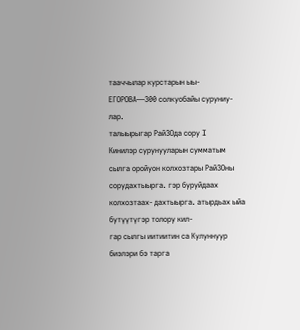тааччылар курстарын ыы- ЕГОРОВА—300 солкуобайы суруниу-
лар.
талыырыгар РайЗОда сору I
Кинилэр сурунууларын сумматым
сылга оройуон колхозтары РайЗОны сорудахтыырга. гэр буруйдаах колхозтаах- дахтыырга. атырдьах ыйа бутүүтүгэр толору кил-
гар сылгы иитиитин са Кулуннуур биэлэри бэ тарга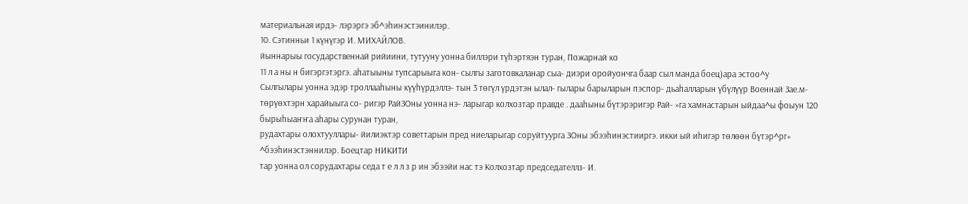материальная ирдэ- лэрэргэ эб^эһинэстэинилэр.
10. Сэтинньи 1 күнүгэр И. МИХАЙЛОВ.
йыннарыы государственнай рийиини, тутууну уонна биллэри түһэртяэн туран, Пожарнай ко
11 л а ны н бигэргэтэргэ. аһатыыны тупсарыыга кон- сылгы заготовкаланар сыа- диэри оройуончга баар сыл манда боец)ара эстоо^у
Сылгылары уонна эдэр троллааһыны күүһүрдэллэ- тын 3 төгүл үрдэтэн ылал- гылары барыларын пэспор- дьаһалларын үбүлүүр Военнай Зае.м-
төрүөхтэрн харайыыга со- ригэр РайЗОны уонна нэ- ларыгар колхозтар правде . дааһыны бүтэрэригэр Рай- »га хамнастарын ыйдаа^ы фоыун 120
бырыһыаҥҥа аһары сурунан туран,
рудахтары олохтууллары- йилиэктэр советтарын пред ниеларыгар соруйтуурга ЗОны эбээһинэстииргэ. икки ый иһигэр төлөөн бүтэр^рг»
^бээһинэстэннилэр. Боецтар НИКИТИ
тар уонна ол сорудахтары седа т е л л з р ин эбээйи нас тэ Колхозтар председателлз- И.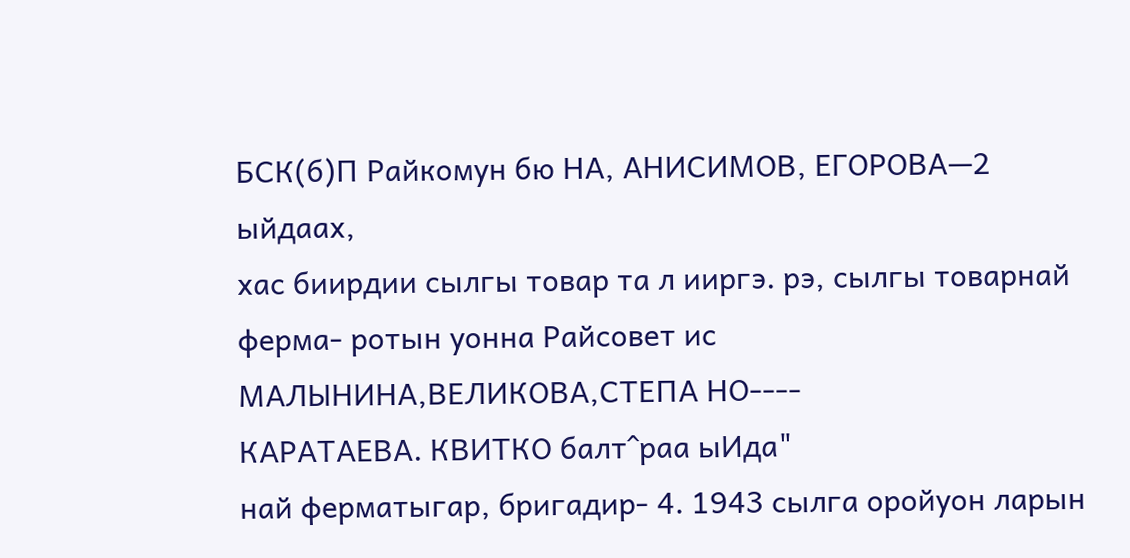БСК(б)П Райкомун бю НА, АНИСИМОВ, ЕГОРОВА—2 ыйдаах,
хас биирдии сылгы товар та л ииргэ. рэ, сылгы товарнай ферма- ротын уонна Райсовет ис МАЛЫНИНА,ВЕЛИКОВА,СТЕПА НО----
КАРАТАЕВА. КВИТКО балт^раа ыИда"
най ферматыгар, бригадир- 4. 1943 сылга оройуон ларын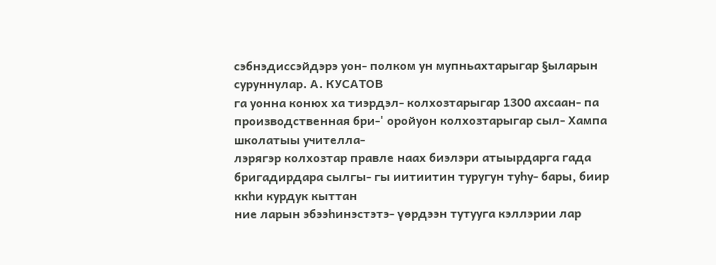сэбнэдиссэйдэрэ уон- полком ун мупньахтарыгар §ыларын суруннулар. А. КУСАТОВ
га уонна конюх ха тиэрдэл- колхозтарыгар 1300 ахсаан- па производственная бри-' оройуон колхозтарыгар сыл- Хампа школатыы учителла-
лэрягэр колхозтар правле наах биэлэри атыырдарга гада бригадирдара сылгы- гы иитиитин туругун туһу- бары, биир ккһи курдук кыттан
ние ларын эбээһинэстэтэ- үөрдээн тутууга кэллэрии лар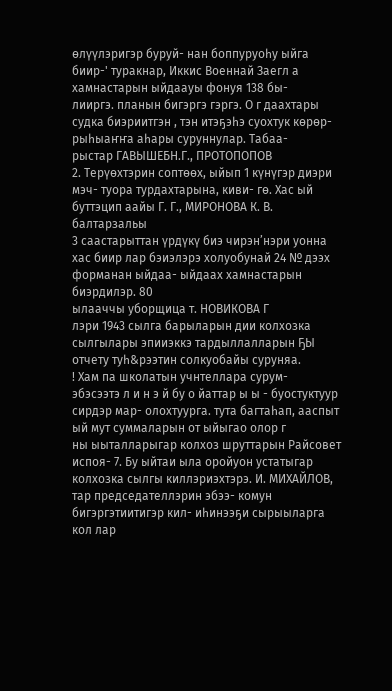өлүүлэригэр буруй- нан боппуруоһу ыйга биир-' туракнар, Иккис Военнай Заегл а
хамнастарын ыйдаауы фонуя 138 бы-
лииргэ. планын бигэргэ гэргэ. О г даахтары судка биэриитгэн , тэн итэҕэһэ суохтук көрөр- рыһыаҥҥа аһары суруннулар. Табаа-
рыстар ГАВЫШЕБН.Г., ПРОТОПОПОВ
2. Терүөхтэрин соптөөх, ыйып 1 күнүгэр диэри мэч- туора турдахтарына, киви- гө. Хас ый буттэцип аайы Г. Г., МИРОНОВА К. В. балтарзальы
3 саастарыттан үрдүкү биэ чирэн’нэри уонна хас биир лар бэиэлэрэ холуобунай 24 № дээх форманан ыйдаа- ыйдаах хамнастарын биэрдилэр. 80
ылааччы уборщица т. НОВИКОВА Г
лэри 1943 сылга барыларын дии колхозка сылгылары эпииэккэ тардыллалларын ҔЫ отчету туһ&рээтин солкуобайы суруняа.
! Хам па школатын учнтеллара сурум-
эбэсээтэ л и н э й бу о йаттар ы ы - буостуктуур сирдэр мар- олохтуурга. тута багтаһап, ааспыт ый мут суммаларын от ыйыгао олор г
ны ыыталларыгар колхоз шруттарын Райсовет испоя- 7. Бу ыйтаи ыла оройуон устатыгар колхозка сылгы киллэриэхтэрэ. И. МИХАЙЛОВ,
тар председателлэрин эбээ- комун бигэргэтиитигэр кил- иһинээҕи сырыыларга кол лар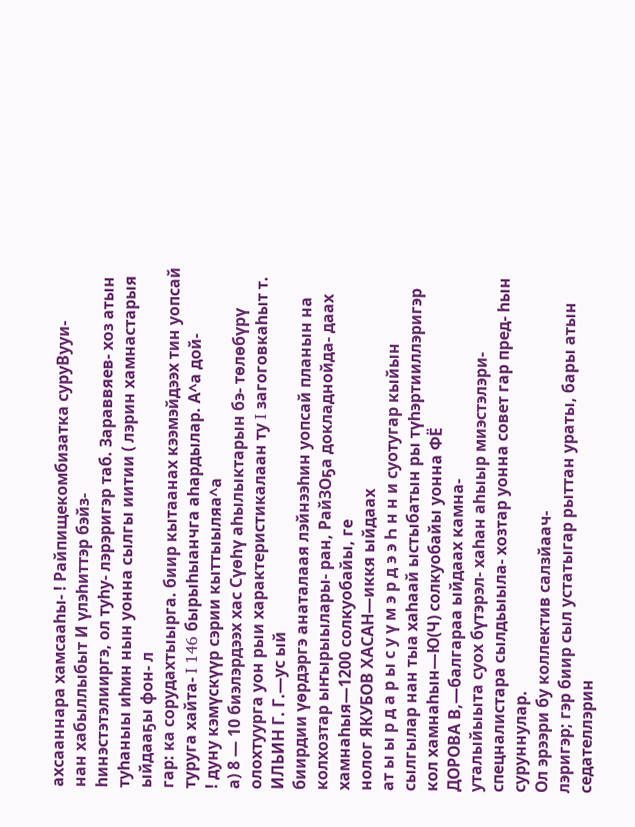ахсааннара хамсааһы- ! Райпищекомбизатка суруВууи-
нан хабыллыбыт И үлэһиттэр бэйз-
һинэстэтэлииргэ, ол туһу- лэрэригэр таб. Зараввяев- хоз атын туһаныы иһин нын уонна сылгы иитии ( лэрин хамнастарыя ыйдааҕы фон- л
гар: ка сорудахтыырга. биир кытаанах кээмэйдээх тин уопсай туруга хайта- I 146 бырыһыанчга аһардылар. А^а дой-
! дуну кэмүскүүр сэрии кыттыыляа^а
а) 8 — 10 биэлэрдээх хас Сүөһү аһылыктарын бэ- төлөбүрү олохтуурга уон рыи характеристикалаан ту I загоговкаһыт т. ИЛЬИН Г. Г.—ус ый
биирдии үөрдэргэ анаталаая лэйнээһин уопсай планын на колхозтар ыҥырыылары- ран, РайЗОҕа докладнойда- даах хамнаһыя—1200 солкуобайы, ге
нолог ЯКУБОВ ХАСАН—иккя ыйдаах
ат ы ы р д а р ы с у ү м э р д э э Һ н н и суотугар кыйын сылгылар нан тыа хаһаай ыстыбатын ры түһэртииллэригэр кол хамнаһын—Ю(Ч) солкуобайы уонна ФЁ
ДОРОВА В,—балгараа ыйдаах камна-
уталыйыыта суох бүтэрэл- хаһан аһыыр миэстэлэри- спецналистара сылдьыыла- хозтар уонна совет гар пред- һын суруннулар.
Ол эрээри бу коллектив салзйаач-
лэригэр; гэр биир сыл устатыгар рыттан ураты, бары атын седателлэрин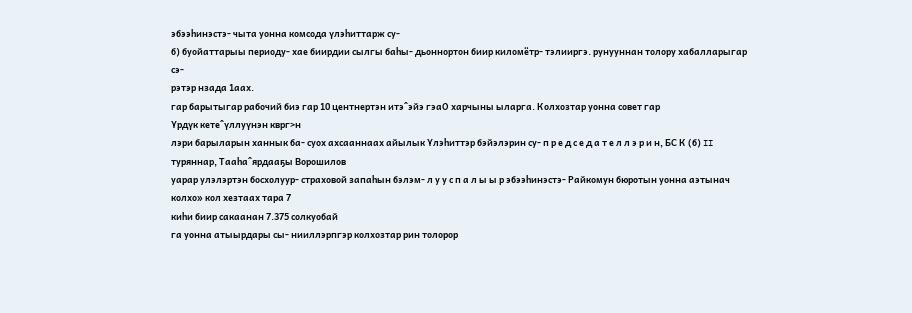эбээһинэстэ- чыта уонна комсода үлэһиттарж су-
б) буойаттарыы периоду- хае биирдии сылгы баһы- дьоннортон биир киломётр- тэлииргэ. рунууннан толору хабалларыгар сэ-
рэтэр нзада 1аах.
гар барытыгар рабочий биэ гар 10 центнертэн итэ^эйэ гэаО харчыны ыларга. Колхозтар уонна совет гар
Үрдүк кете^үллуүнэн кврг>н
лэри барыларын ханнык ба- суох ахсааннаах айылык Үлэһиттэр бэйэлэрин су- п р е д с е д а т е л л э р и н, БС К (б) II туряннар, Тааһа^ярдааҕы Ворошилов
уарар улэлэртэн босхолуур- страховой запаһын бэлэм- л у у с п а л ы ы р эбээһинэстэ- Райкомун бюротын уонна аэтынач колхо» кол хезтаах тара 7
киһи биир сакаанан 7.375 солкуобай
га уонна атыырдары сы- нииллэрпгэр колхозтар рин толорор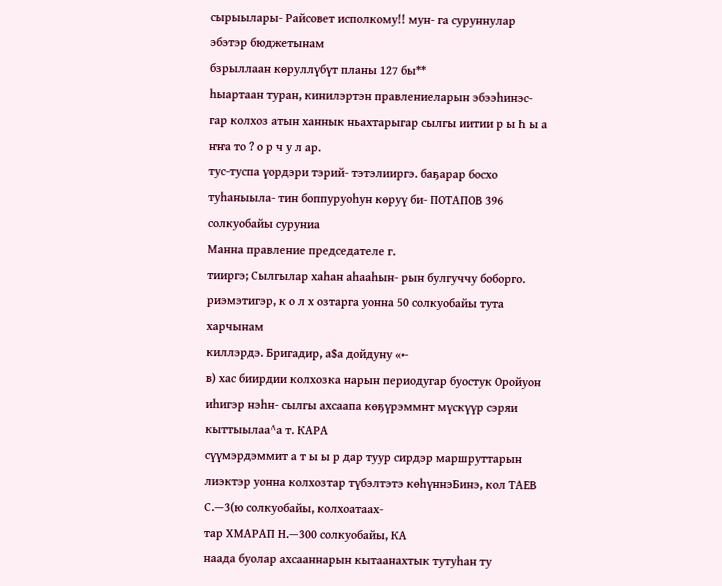сырыылары- Райсовет исполкому!! мун- га суруннулар эбэтэр бюджетынам
бзрыллаан көруллүбүт планы 127 бы**
һыартаан туран, кинилэртэн правлениеларын эбээһинэс- гар колхоз атын ханнык ньахтарыгар сылгы иитии р ы Һ ы а ҥҥа то ? о р ч у л ар.
тус-туспа үордэри тэрий- тэтэлииргэ. баҕарар босхо туһаныыла- тин боппуруоһун көруү би- ПОТАПОВ 396 солкуобайы суруниа
Манна правление председателе г.
тииргэ; Сылгылар хаһан аһааһын- рын булгуччу боборго. риэмэтигэр, к о л х озтарга уонна 50 солкуобайы тута харчынам
киллэрдэ. Бригадир, а$а дойдуну «•-
в) хас биирдии колхозка нарын периодугар буостук Оройуон иһигэр нэһн- сылгы ахсаапа көҕүрэммнт мүскүүр сэряи кыттыылаа^а т. КАРА
сүүмэрдэммит а т ы ы р дар туур сирдэр маршруттарын лиэктэр уонна колхозтар түбэлтэтэ көһүннэБинэ, кол ТАЕВ С.—3(ю солкуобайы, колхоатаах-
тар ХМАРАП Н.—300 солкуобайы, КА
наада буолар ахсааннарын кытаанахтык тутуһан ту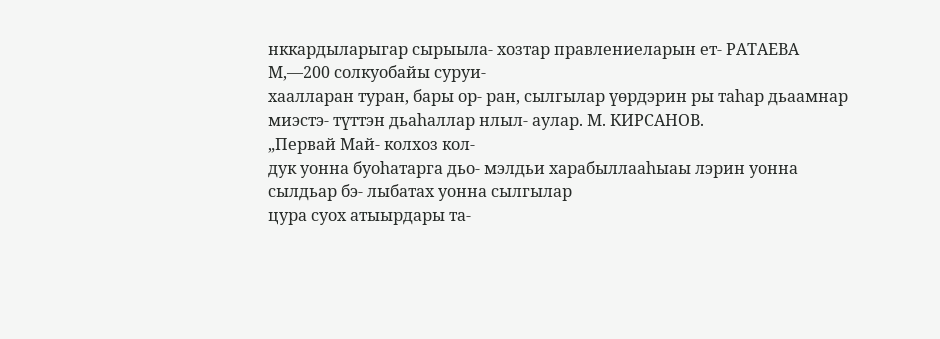нккардыларыгар сырыыла- хозтар правлениеларын ет- РАТАЕВА М,—200 солкуобайы суруи-
хаалларан туран, бары ор- ран, сылгылар үөрдэрин ры таһар дьаамнар миэстэ- түттэн дьаһаллар нлыл- аулар. М. КИРСАНОВ.
„Первай Май- колхоз кол-
дук уонна буоһатарга дьо- мэлдьи харабыллааһыаы лэрин уонна сылдьар бэ- лыбатах уонна сылгылар
цура суох атыырдары та-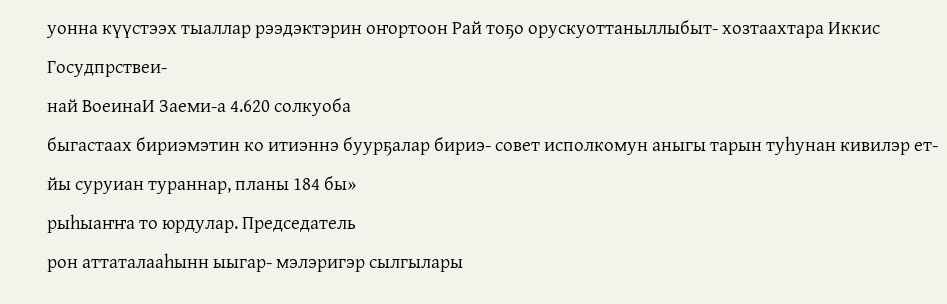уонна күүстээх тыаллар рээдэктэрин оҥортоон Рай тоҕо орускуоттаныллыбыт- хозтаахтара Иккис Госудпрствеи-
най ВоеинаИ Заеми-а 4.620 солкуоба
быгастаах бириэмэтин ко итиэннэ буурҕалар бириэ- совет исполкомун аныгы тарын туһунан кивилэр ет- йы суруиан тураннар, планы 184 бы»
рыһыаҥҥа то юрдулар. Председатель
рон аттаталааһынн ыыгар- мэлэригэр сылгылары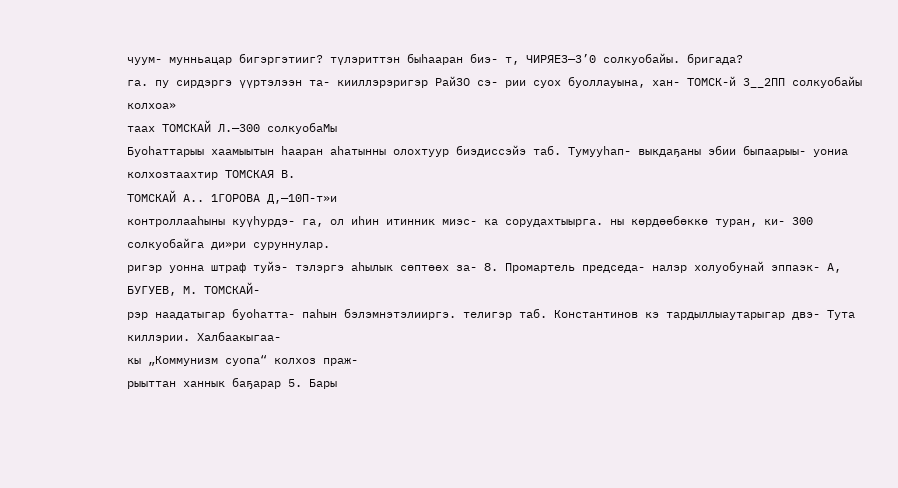чуум- мунньацар бигэргэтииг? түлэриттэн быһааран биэ- т, ЧИРЯЕЗ—3’0 солкуобайы. бригада?
га. пу сирдэргэ үүртэлээн та- кииллэрэригэр РайЗО сэ- рии суох буоллауына, хан- ТОМСК-й 3__2ПП солкуобайы колхоа»
таах ТОМСКАЙ Л.—300 солкуобаМы
Буоһаттарыы хаамыытын һааран аһатынны олохтуур биэдиссэйэ таб. Тумууһап- выкдаҕаны эбии быпаарыы- уониа колхозтаахтир ТОМСКАЯ В.
ТОМСКАЙ А.. 1ГОРОВА Д,—10П-т»и
контроллааһыны куүһурдэ- га, ол иһин итинник миэс- ка сорудахтыырга. ны көрдөөбөккө туран, ки- 300 солкуобайга ди»ри суруннулар.
ригэр уонна штраф туйэ- тэлэргэ аһылык сөптөөх за- 8. Промартель председа- налэр холуобунай эппаэк- А, БУГУЕВ, М. ТОМСКАЙ-
рэр наадатыгар буоһатта- паһын бэлэмнэтэлииргэ. телигэр таб. Константинов кэ тардыллыаутарыгар двэ- Тута киллэрии. Халбаакыгаа-
кы „Коммунизм суопа“ колхоз праж-
рыыттан ханнык баҕарар 5. Бары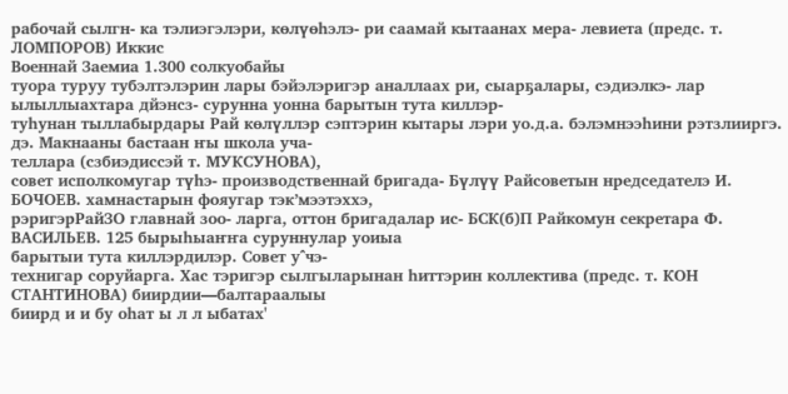рабочай сылгн- ка тэлиэгэлэри, көлүөһэлэ- ри саамай кытаанах мера- левиета (предс. т. ЛОМПОРОВ) Иккис
Военнай Заемиа 1.300 солкуобайы
туора туруу тубэлтэлэрин лары бэйэлэригэр аналлаах ри, сыарҕалары, сэдиэлкэ- лар ылыллыахтара дйэнсз- сурунна уонна барытын тута киллэр-
туһунан тыллабырдары Рай көлүллэр сэптэрин кытары лэри уо.д.а. бэлэмнээһини рэтзлииргэ. дэ. Макнааны бастаан ҥы школа уча-
теллара (сзбиэдиссэй т. МУКСУНОВА),
совет исполкомугар түһэ- производственнай бригада- Бүлүү Райсоветын нредседателэ И. БОЧОЕВ. хамнастарын фояугар тэк’мээтэххэ,
рэригэрРайЗО главнай зоо- ларга, оттон бригадалар ис- БСК(б)П Райкомун секретара Ф. ВАСИЛЬЕВ. 125 бырыһыаҥҥа суруннулар уоиыа
барытыи тута киллэрдилэр. Совет у^чэ-
технигар соруйарга. Хас тэригэр сылгыларынан һиттэрин коллектива (предс. т. КОН
СТАНТИНОВА) биирдии—балтараалыы
биирд и и бу оһат ы л л ыбатах'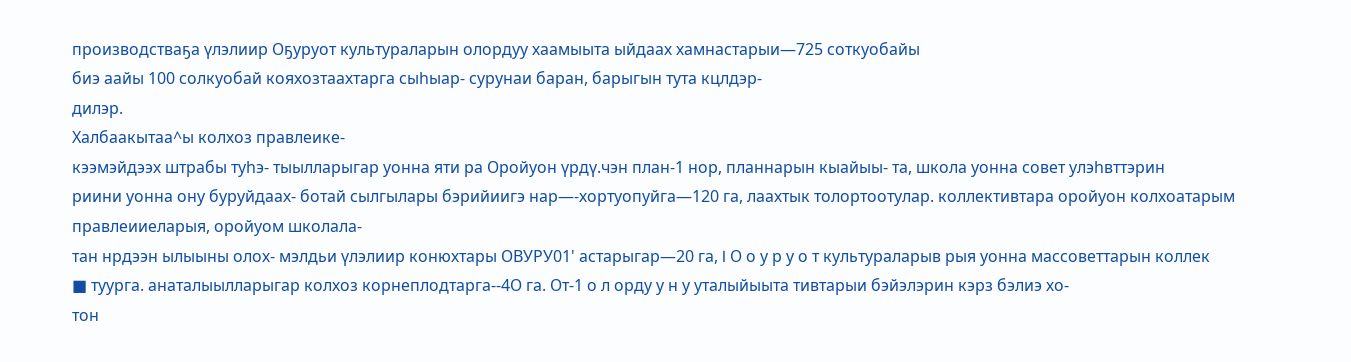производстваҕа үлэлиир Оҕуруот культураларын олордуу хаамыыта ыйдаах хамнастарыи—725 соткуобайы
биэ аайы 100 солкуобай кояхозтаахтарга сыһыар- сурунаи баран, барыгын тута кцлдэр-
дилэр.
Халбаакытаа^ы колхоз правлеике-
кээмэйдээх штрабы туһэ- тыылларыгар уонна яти ра Оройуон үрдү.чэн план-1 нор, планнарын кыайыы- та, школа уонна совет улэһвттэрин
риини уонна ону буруйдаах- ботай сылгылары бэрийиигэ нар—-хортуопуйга—120 га, лаахтык толортоотулар. коллективтара оройуон колхоатарым
правлеииеларыя, оройуом школала-
тан нрдээн ылыыны олох- мэлдьи үлэлиир конюхтары ОВУРУ01' астарыгар—20 га, I О о у р у о т культураларыв рыя уонна массоветтарын коллек
■ туурга. анаталыылларыгар колхоз корнеплодтарга--4О га. От-1 о л орду у н у уталыйыыта тивтарыи бэйэлэрин кэрз бэлиэ хо-
тон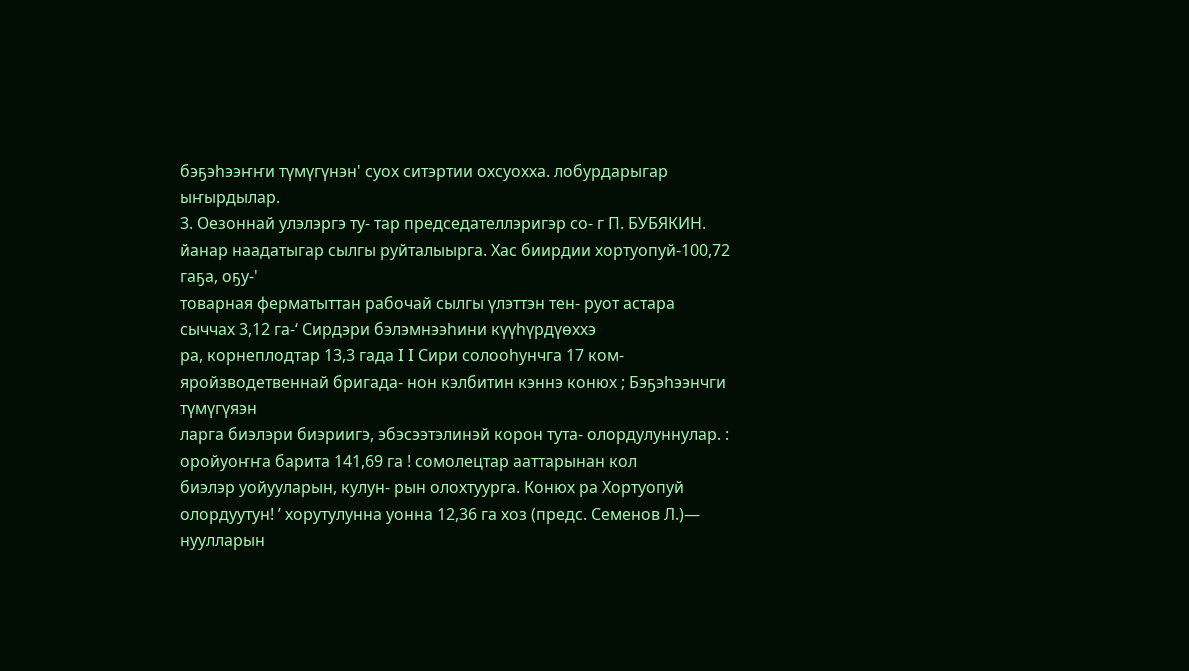бэҕэһээҥҥи түмүгүнэн' суох ситэртии охсуохха. лобурдарыгар ыҥырдылар.
3. Оезоннай улэлэргэ ту- тар председателлэригэр со- г П. БУБЯКИН.
йанар наадатыгар сылгы руйталыырга. Хас биирдии хортуопуй-100,72 гаҕа, оҕу-'
товарная ферматыттан рабочай сылгы үлэттэн тен- руот астара сыччах 3,12 га-‘ Сирдэри бэлэмнээһини күүһүрдүөххэ
ра, корнеплодтар 13,3 гада I I Сири солооһунчга 17 ком-
яройзводетвеннай бригада- нон кэлбитин кэннэ конюх ; Бэҕэһээнчги түмүгүяэн
ларга биэлэри биэриигэ, эбэсээтэлинэй корон тута- олордулуннулар. : оройуоҥҥа барита 141,69 га ! сомолецтар ааттарынан кол
биэлэр уойууларын, кулун- рын олохтуурга. Конюх ра Хортуопуй олордуутун! ’ хорутулунна уонна 12,36 га хоз (предс. Семенов Л.)—
нуулларын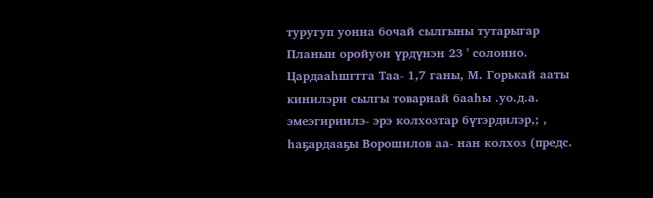туругуп уонна бочай сылгыны тутарыгар Планын оройуон үрдүнэн 23 ' солонно. Цардааһшггга Таа- 1,7 ганы, М. Горькай ааты
кинилэри сылгы товарнай бааһы .уо.д.а. эмеэгириилэ- эрэ колхозтар бүтэрдилэр,; , һаҕардааҕы Ворошилов аа- нан колхоз (предс.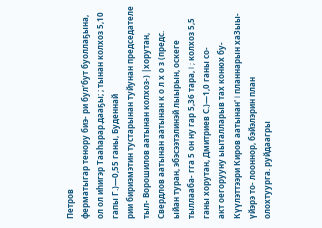Петров
ферматыгар тенору биэ- ри бул’бут буоллаҕына, ол ол иһигэр Тааһарар.дааҕы; ; тынан колхоз 5,10 гапы Г.)—0,55 ганы, Буденнай
рии бириэмэтин тустарынан туйунан председателе тыл- Ворошилов аатынан колхоз-) |хорутан, Свердлов аатынан аатынан к о л х о з (предс.
ыйан туран, эбэсээтэлинэй лыырын, оскеге тыллааба- гга 5 он ну гар 5,36 тара, I ; колхоз 5,5 ганы хорутан, Дмитриев С.)—1,0 ганы со-
акт оегорууну ыыталларыв тах конюх бу- Күүлэттээри Киров аатынан' I планнарын хаЗыы-үйэрэ то- лооннор, бэйэлэрин план
олохтуурга. руйдаагры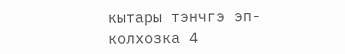кытары тэнчгэ эп- колхозка 4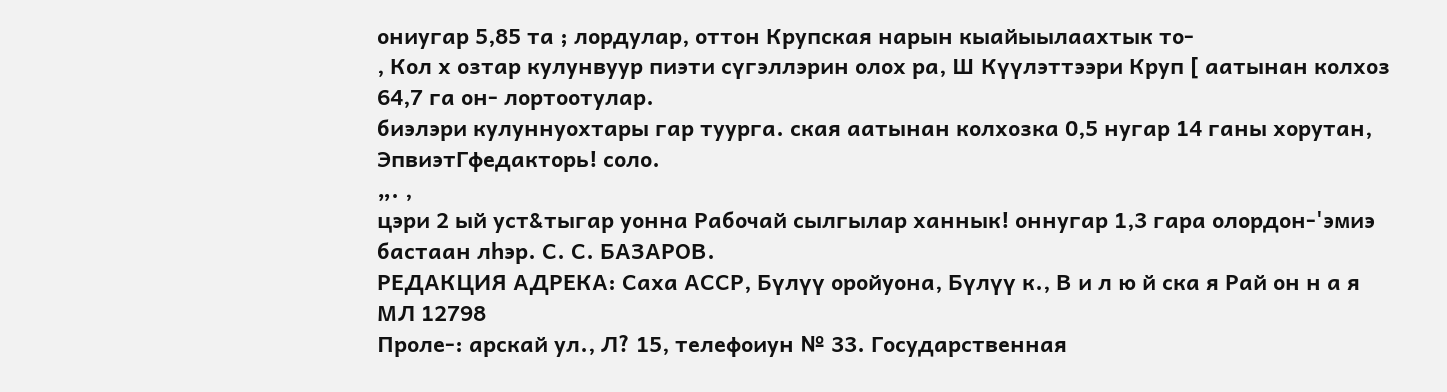ониугар 5,85 та ; лордулар, оттон Крупская нарын кыайыылаахтык то-
, Кол х озтар кулунвуур пиэти сүгэллэрин олох ра, Ш Күүлэттээри Круп [ аатынан колхоз 64,7 га он- лортоотулар.
биэлэри кулуннуохтары гар туурга. ская аатынан колхозка 0,5 нугар 14 ганы хорутан, ЭпвиэтГфедакторь! соло.
„. ,
цэри 2 ый уст&тыгар уонна Рабочай сылгылар ханнык! оннугар 1,3 гара олордон-'эмиэ бастаан лһэр. С. С. БАЗАРОВ.
РЕДАКЦИЯ АДРЕКА: Саха АССР, Бүлүү оройуона, Бүлүү к., В и л ю й ска я Рай он н а я МЛ 12798
Проле-: арскай ул., Л? 15, телефоиун № 33. Государственная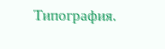Типография.